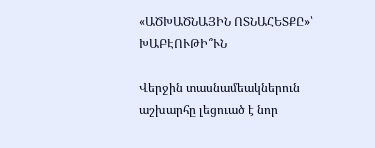«ԱԾԽԱԾՆԱՅԻՆ ՈՏՆԱՀԵՏՔԸ»՝ ԽԱԲԷՈՒԹԻ՞ՒՆ

Վերջին տասնամեակներուն աշխարհը լեցուած է նոր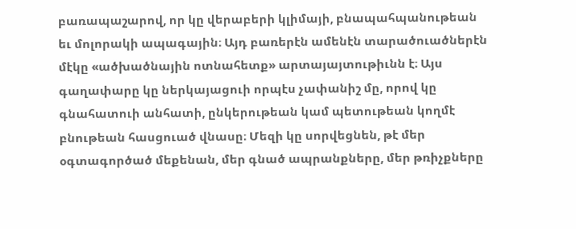բառապաշարով, որ կը վերաբերի կլիմայի, բնապահպանութեան եւ մոլորակի ապագային։ Այդ բառերէն ամենէն տարածուածներէն մէկը «ածխածնային ոտնահետք» արտայայտութիւնն է։ Այս գաղափարը կը ներկայացուի որպէս չափանիշ մը, որով կը գնահատուի անհատի, ընկերութեան կամ պետութեան կողմէ բնութեան հասցուած վնասը։ Մեզի կը սորվեցնեն, թէ մեր օգտագործած մեքենան, մեր գնած ապրանքները, մեր թռիչքները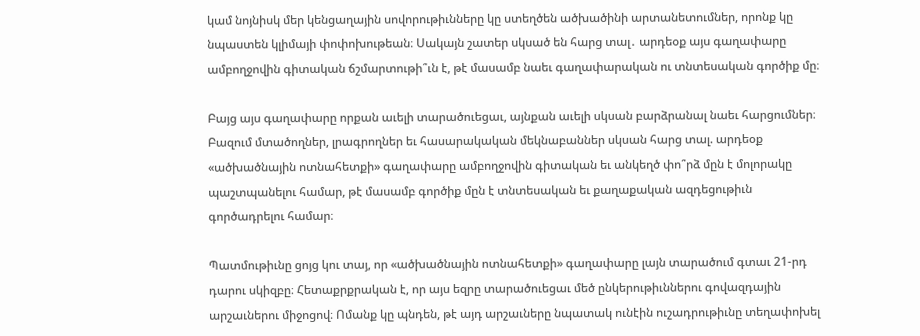կամ նոյնիսկ մեր կենցաղային սովորութիւնները կը ստեղծեն ածխածինի արտանետումներ, որոնք կը նպաստեն կլիմայի փոփոխութեան։ Սակայն շատեր սկսած են հարց տալ․ արդեօք այս գաղափարը ամբողջովին գիտական ճշմարտութի՞ւն է, թէ մասամբ նաեւ գաղափարական ու տնտեսական գործիք մը։

Բայց այս գաղափարը որքան աւելի տարածուեցաւ, այնքան աւելի սկսան բարձրանալ նաեւ հարցումներ։ Բազում մտածողներ, լրագրողներ եւ հասարակական մեկնաբաններ սկսան հարց տալ. արդեօք «ածխածնային ոտնահետքի» գաղափարը ամբողջովին գիտական եւ անկեղծ փո՞րձ մըն է մոլորակը պաշտպանելու համար, թէ մասամբ գործիք մըն է տնտեսական եւ քաղաքական ազդեցութիւն գործադրելու համար։

Պատմութիւնը ցոյց կու տայ, որ «ածխածնային ոտնահետքի» գաղափարը լայն տարածում գտաւ 21-րդ դարու սկիզբը։ Հետաքրքրական է, որ այս եզրը տարածուեցաւ մեծ ընկերութիւններու գովազդային արշաւներու միջոցով։ Ոմանք կը պնդեն, թէ այդ արշաւները նպատակ ունէին ուշադրութիւնը տեղափոխել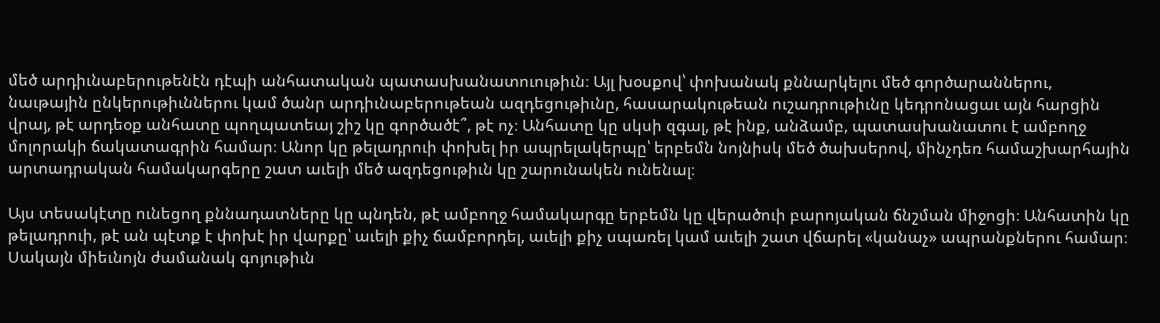մեծ արդիւնաբերութենէն դէպի անհատական պատասխանատուութիւն։ Այլ խօսքով՝ փոխանակ քննարկելու մեծ գործարաններու, նաւթային ընկերութիւններու կամ ծանր արդիւնաբերութեան ազդեցութիւնը, հասարակութեան ուշադրութիւնը կեդրոնացաւ այն հարցին վրայ, թէ արդեօք անհատը պողպատեայ շիշ կը գործածէ՞, թէ ոչ։ Անհատը կը սկսի զգալ, թէ ինք, անձամբ, պատասխանատու է ամբողջ մոլորակի ճակատագրին համար։ Անոր կը թելադրուի փոխել իր ապրելակերպը՝ երբեմն նոյնիսկ մեծ ծախսերով, մինչդեռ համաշխարհային արտադրական համակարգերը շատ աւելի մեծ ազդեցութիւն կը շարունակեն ունենալ։

Այս տեսակէտը ունեցող քննադատները կը պնդեն, թէ ամբողջ համակարգը երբեմն կը վերածուի բարոյական ճնշման միջոցի։ Անհատին կը թելադրուի, թէ ան պէտք է փոխէ իր վարքը՝ աւելի քիչ ճամբորդել, աւելի քիչ սպառել կամ աւելի շատ վճարել «կանաչ» ապրանքներու համար։ Սակայն միեւնոյն ժամանակ գոյութիւն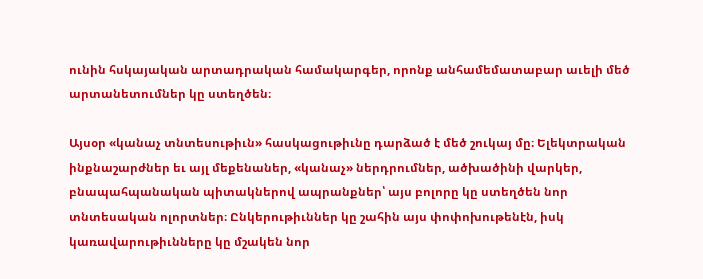ունին հսկայական արտադրական համակարգեր, որոնք անհամեմատաբար աւելի մեծ արտանետումներ կը ստեղծեն։

Այսօր «կանաչ տնտեսութիւն» հասկացութիւնը դարձած է մեծ շուկայ մը։ Ելեկտրական ինքնաշարժներ եւ այլ մեքենաներ, «կանաչ» ներդրումներ, ածխածինի վարկեր, բնապահպանական պիտակներով ապրանքներ՝ այս բոլորը կը ստեղծեն նոր տնտեսական ոլորտներ։ Ընկերութիւններ կը շահին այս փոփոխութենէն, իսկ կառավարութիւնները կը մշակեն նոր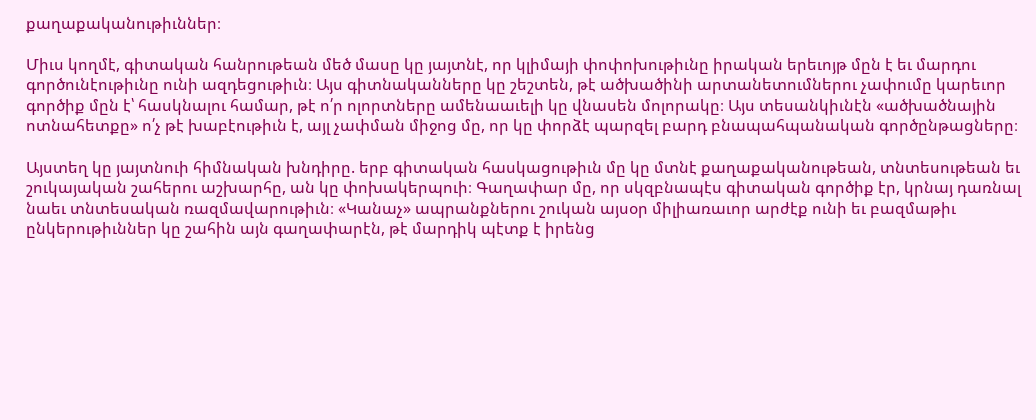քաղաքականութիւններ։

Միւս կողմէ, գիտական հանրութեան մեծ մասը կը յայտնէ, որ կլիմայի փոփոխութիւնը իրական երեւոյթ մըն է եւ մարդու գործունէութիւնը ունի ազդեցութիւն։ Այս գիտնականները կը շեշտեն, թէ ածխածինի արտանետումներու չափումը կարեւոր գործիք մըն է՝ հասկնալու համար, թէ ո՛ր ոլորտները ամենաաւելի կը վնասեն մոլորակը։ Այս տեսանկիւնէն «ածխածնային ոտնահետքը» ո՛չ թէ խաբէութիւն է, այլ չափման միջոց մը, որ կը փորձէ պարզել բարդ բնապահպանական գործընթացները։

Այստեղ կը յայտնուի հիմնական խնդիրը. երբ գիտական հասկացութիւն մը կը մտնէ քաղաքականութեան, տնտեսութեան եւ շուկայական շահերու աշխարհը, ան կը փոխակերպուի։ Գաղափար մը, որ սկզբնապէս գիտական գործիք էր, կրնայ դառնալ նաեւ տնտեսական ռազմավարութիւն։ «Կանաչ» ապրանքներու շուկան այսօր միլիառաւոր արժէք ունի եւ բազմաթիւ ընկերութիւններ կը շահին այն գաղափարէն, թէ մարդիկ պէտք է իրենց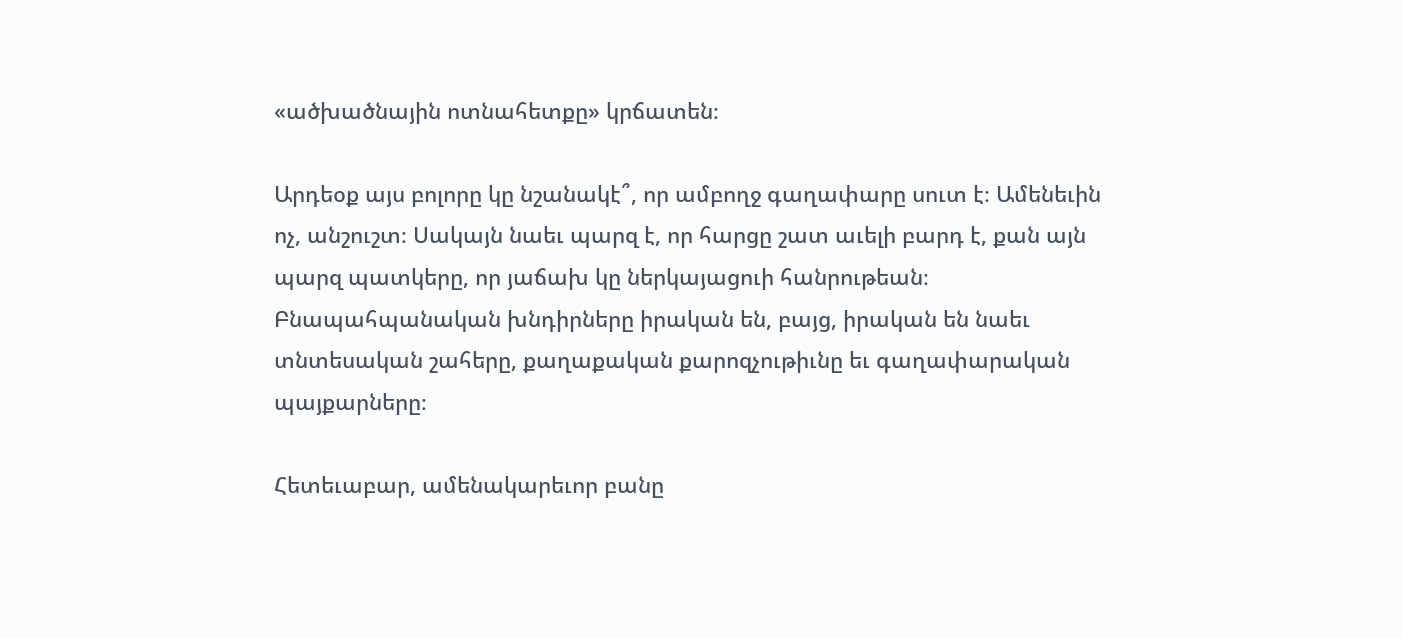«ածխածնային ոտնահետքը» կրճատեն։

Արդեօք այս բոլորը կը նշանակէ՞, որ ամբողջ գաղափարը սուտ է։ Ամենեւին ոչ, անշուշտ։ Սակայն նաեւ պարզ է, որ հարցը շատ աւելի բարդ է, քան այն պարզ պատկերը, որ յաճախ կը ներկայացուի հանրութեան։ Բնապահպանական խնդիրները իրական են, բայց, իրական են նաեւ տնտեսական շահերը, քաղաքական քարոզչութիւնը եւ գաղափարական պայքարները։

Հետեւաբար, ամենակարեւոր բանը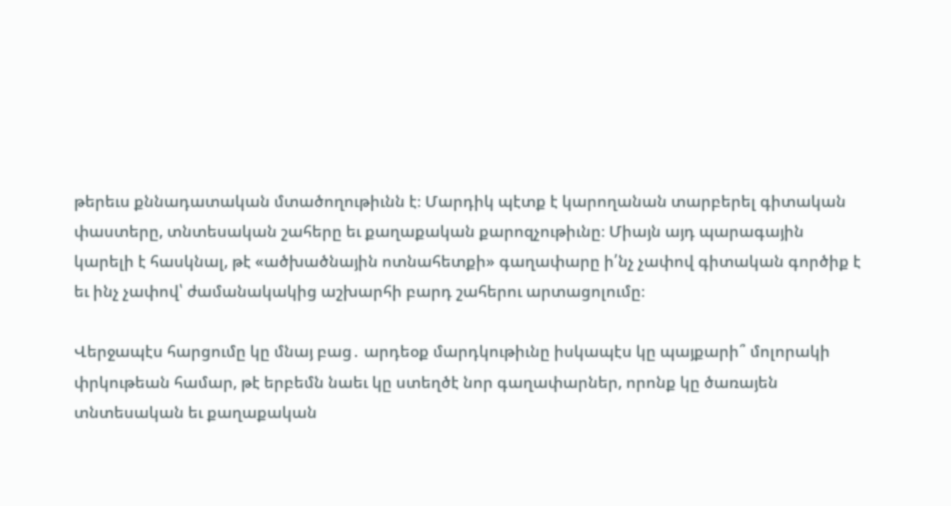թերեւս քննադատական մտածողութիւնն է։ Մարդիկ պէտք է կարողանան տարբերել գիտական փաստերը, տնտեսական շահերը եւ քաղաքական քարոզչութիւնը։ Միայն այդ պարագային կարելի է հասկնալ, թէ «ածխածնային ոտնահետքի» գաղափարը ի՛նչ չափով գիտական գործիք է եւ ինչ չափով՝ ժամանակակից աշխարհի բարդ շահերու արտացոլումը։

Վերջապէս հարցումը կը մնայ բաց․ արդեօք մարդկութիւնը իսկապէս կը պայքարի՞ մոլորակի փրկութեան համար, թէ երբեմն նաեւ կը ստեղծէ նոր գաղափարներ, որոնք կը ծառայեն տնտեսական եւ քաղաքական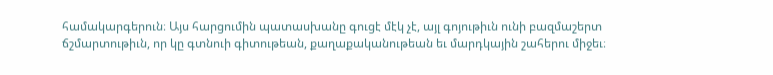համակարգերուն։ Այս հարցումին պատասխանը գուցէ մէկ չէ, այլ գոյութիւն ունի բազմաշերտ ճշմարտութիւն, որ կը գտնուի գիտութեան, քաղաքականութեան եւ մարդկային շահերու միջեւ։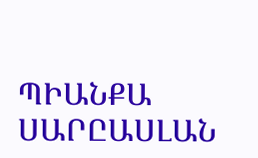ՊԻԱՆՔԱ ՍԱՐԸԱՍԼԱՆ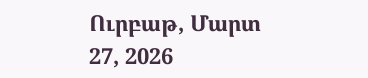Ուրբաթ, Մարտ 27, 2026